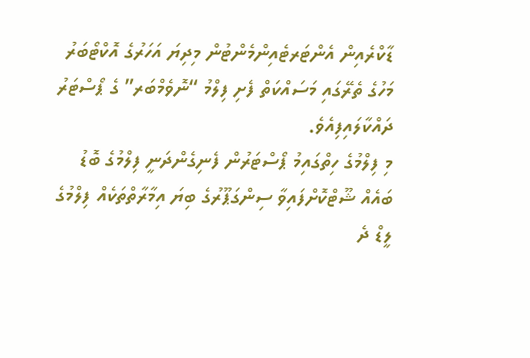ޑާކްރެއިން އެންޓަރޓެއިންމެންޓުން މިދިޔަ އަހަރުގެ އޮކްޓޯބަރު މަހުގެ ތެރޭގައި މަސައްކަތް ފެށި ފިލްމު “ނޮވެމްބަރ” ގެ ޕޯސްޓަރު ދައްކާލައިފިއެވެ.
މި ފިލްމުގެ ހިތްގައިމު ޕޯސްޓަރުން ފެނިގެންދަނީ ފިލްމުގެ ބޮޑު ބައެއް ޝޫޓްކޮށްފައިވާ ސިންގަޕޫރުގެ ބިޔަ އިމާރާތްތަކެއް ފިލްމުގެ ލީޑް ދެ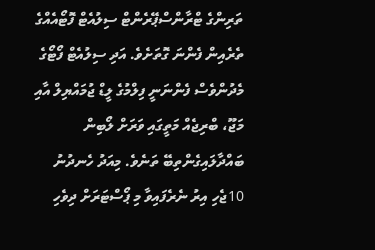ތަރިންގެ ޓްރާންސްޕޭރެންޓް ސިލުއެޓް ފޮޓޯއެއްގެ ތެރެއިން ފެންނަ ގޮތަށެވެ. އަދި ސިލުއެޓް ފޯޓޯގެ މެދުންވެސް ފެންނަނީ ފިލްމުގެ ލީޑް ޖުމައްޔިލް އާއި މަޖޫ، ބްރިޖެއް މަތީގައި ވަރަށް ލޯބިން ބައްދާލައިގެންތިބޭ ތަނެވެ. މިއަދު ހެނދުނު 10ޖެހި އިރު ނެރެފައިވާ މި ޕޯސްޓަރަށް ދިވެހި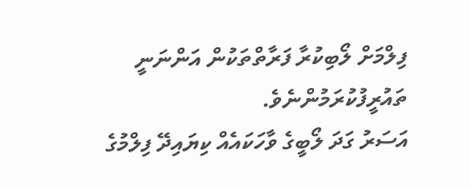ފިލްމަށް ލޯބިކުރާ ފަރާތްތަކުން އަންނަނީ ތައުރީފުކުރަމުންނެވެ.
އަސަރު ގަދަ ލޯބީގެ ވާހަކައެއް ކިޔައިދޭ ފިލްމުގެ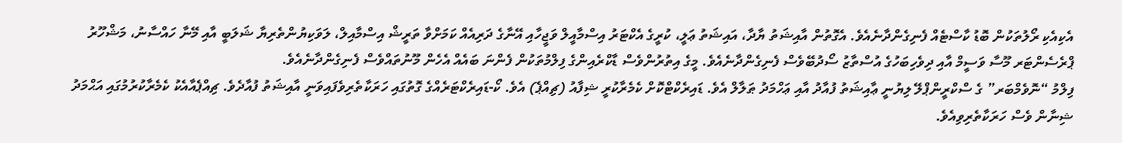އެކިއެކި ރޯލުތަކުން ބޮޑު ކާސްޓެއް ފެނިގެންދާނެއެވެ. އެގޮތުން އާއިޝަތު ޔާދާ، އައިޝަތު ޢަލީ، ކުރީގެ އެކްޓަރު އިސްމާއީލް ވަޖީހާއި އޭނާގެ ދަރިއެއް ކަމަށްވާ ތަރީޝް އިސްމާއިލް، ލަވަކިޔުންތެރިޔާ ޝަލަބީ އާއި މޭނާ ހައްސާނު، މަޝްހޫރު ޕްރެސެންޓަރ މޫސާ ވަސީމް އާއި ދިވެހިބަހުގެ އުސްތާޒު ސޯދުބޭވެސް ފެނިގެންދާނެއެވެ. މީގެ އިތުރުންވެސް ޑާކްރެއިންގެ ފިލްމުތަކުން ފެންނަ ބައެއް އެހެން މޫނުތައްވެސް ފެނިގެންދާނެއެވެ.
ފިލްމު “ނޮވެމްބަރ” ގެ ސްކްރީންޕްލޭ ލިޔުނީ ޢާއިޝަތު ފުއާދު އާއި ޢަހްމަދު ޠަލާލް އެވެ. ޑައިރެކްޓްކޮށް ކެމެރާކުރީ ޝިފާއު (ޗިއްޕެ) އެވެ. ކޯ-ޑައިރެކްޓަރެއްގެ ގޮތުގައި ހަރަކާތެރިވެފައިވަނީ އާއިޝަތު ފުއާދެވެ. ޗިއްޕެއާއެކު ކެމެރާކުރުމުގައި އަޙްމަދު ޝިނާން ވެސް ހަރަކާތެރިވިއެވެ.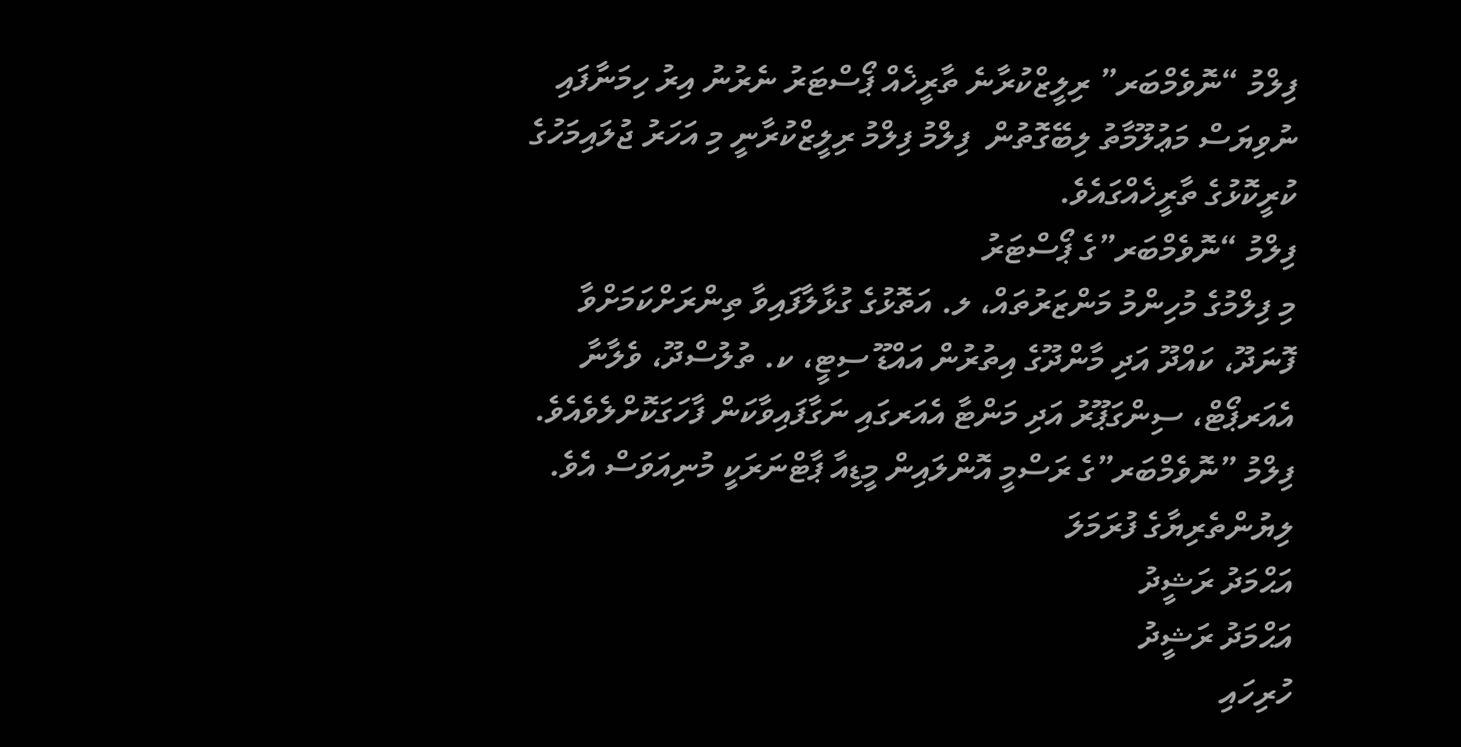ފިލްމު “ނޮވެމްބަރ” ރިލީޒްކުރާނެ ތާރީޚެއް ޕޯސްޓަރު ނެރުނު އިރު ހިމަނާފައި ނުވިޔަސް މަޢުލޫމާތު ލިބޭގޮތުން  ފިލްމު ފިލްމު ރިލީޒްކުރާނީ މި އަހަރު ޖުލައިމަހުގެ ކުރީކޮޅުގެ ތާރީޚެއްގައެވެ.
ފިލްމު “ނޮވެމްބަރ”ގެ ޕޯސްޓަރު
މި ފިލްމުގެ މުހިންމު މަންޒަރުތައް، ލ. އަތޮޅުގެ ގުޅާލާފައިވާ ތިންރަށްކަމަށްވާ ފޮނަދޫ، ކައްދޫ އަދި މާންދޫގެ އިތުރުން އައްޑޫ ސިޓީ، ކ. ތުލުސްދޫ، ވެލާނާ އެއަރޕޯޓް، ސިންގަޕޫރު އަދި މަންޓާ އެއަރގައި ނަގާފައިވާކަން ފާހަގަކޮށްލެވެއެވެ.
ފިލްމު ”ނޮވެމްބަރ”ގެ ރަސްމީ އޮންލައިން މީޑިއާ ޕާޓްނަރަކީ މުނިއަވަސް އެވެ.
ލިޔުންތެރިޔާގެ ފުރަމަލަ
އަޙްމަދު ރަޝީދު
އަޙްމަދު ރަޝީދު
ހުރިހައި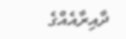ދާއިރާއެއްގެ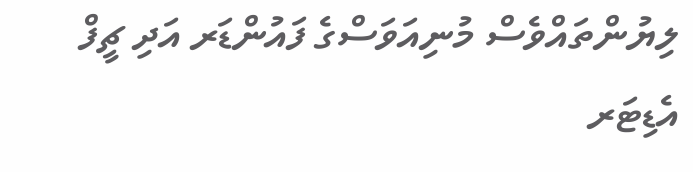ލިޔުންތައްވެސް މުނިއަވަސްގެ ފައުންޑަރ އަދި ޗީފް އެޑިޓަރ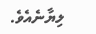ލިޔާނެއެވެ.